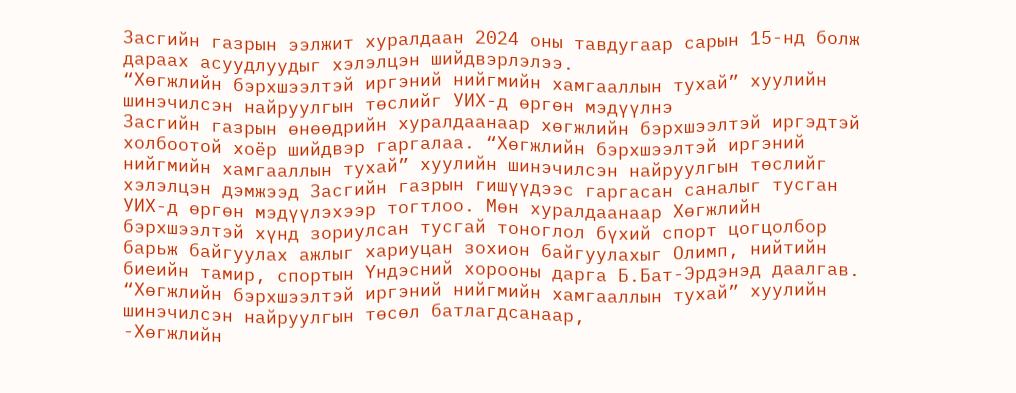Засгийн газрын ээлжит хуралдаан 2024 оны тавдугаар сарын 15-нд болж дараах асуудлуудыг хэлэлцэн шийдвэрлэлээ.
“Хөгжлийн бэрхшээлтэй иргэний нийгмийн хамгааллын тухай” хуулийн шинэчилсэн найруулгын төслийг УИХ-д өргөн мэдүүлнэ
Засгийн газрын өнөөдрийн хуралдаанаар хөгжлийн бэрхшээлтэй иргэдтэй холбоотой хоёр шийдвэр гаргалаа. “Хөгжлийн бэрхшээлтэй иргэний нийгмийн хамгааллын тухай” хуулийн шинэчилсэн найруулгын төслийг хэлэлцэн дэмжээд Засгийн газрын гишүүдээс гаргасан саналыг тусган УИХ-д өргөн мэдүүлэхээр тогтлоо. Мөн хуралдаанаар Хөгжлийн бэрхшээлтэй хүнд зориулсан тусгай тоноглол бүхий спорт цогцолбор барьж байгуулах ажлыг хариуцан зохион байгуулахыг Олимп, нийтийн биеийн тамир, спортын Үндэсний хорооны дарга Б.Бат-Эрдэнэд даалгав.
“Хөгжлийн бэрхшээлтэй иргэний нийгмийн хамгааллын тухай” хуулийн шинэчилсэн найруулгын төсөл батлагдсанаар,
-Хөгжлийн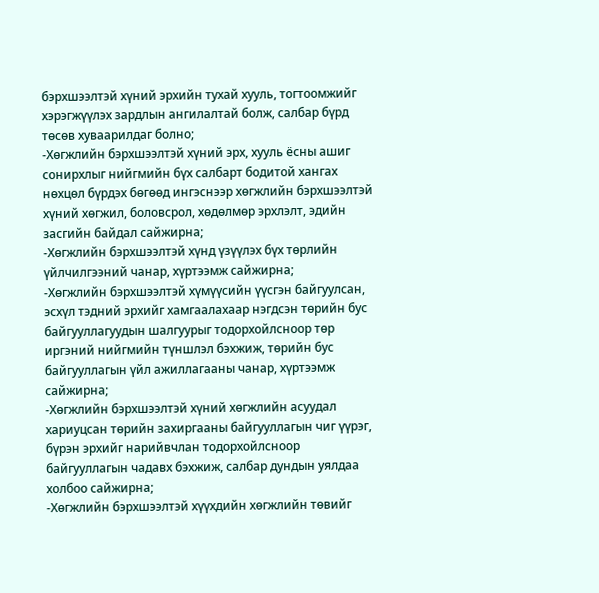бэрхшээлтэй хүний эрхийн тухай хууль, тогтоомжийг хэрэгжүүлэх зардлын ангилалтай болж, салбар бүрд төсөв хуваарилдаг болно;
-Хөгжлийн бэрхшээлтэй хүний эрх, хууль ёсны ашиг сонирхлыг нийгмийн бүх салбарт бодитой хангах нөхцөл бүрдэх бөгөөд ингэснээр хөгжлийн бэрхшээлтэй хүний хөгжил, боловсрол, хөдөлмөр эрхлэлт, эдийн засгийн байдал сайжирна;
-Хөгжлийн бэрхшээлтэй хүнд үзүүлэх бүх төрлийн үйлчилгээний чанар, хүртээмж сайжирна;
-Хөгжлийн бэрхшээлтэй хүмүүсийн үүсгэн байгуулсан, эсхүл тэдний эрхийг хамгаалахаар нэгдсэн төрийн бус байгууллагуудын шалгуурыг тодорхойлсноор төр иргэний нийгмийн түншлэл бэхжиж, төрийн бус байгууллагын үйл ажиллагааны чанар, хүртээмж сайжирна;
-Хөгжлийн бэрхшээлтэй хүний хөгжлийн асуудал хариуцсан төрийн захиргааны байгууллагын чиг үүрэг, бүрэн эрхийг нарийвчлан тодорхойлсноор байгууллагын чадавх бэхжиж, салбар дундын уялдаа холбоо сайжирна;
-Хөгжлийн бэрхшээлтэй хүүхдийн хөгжлийн төвийг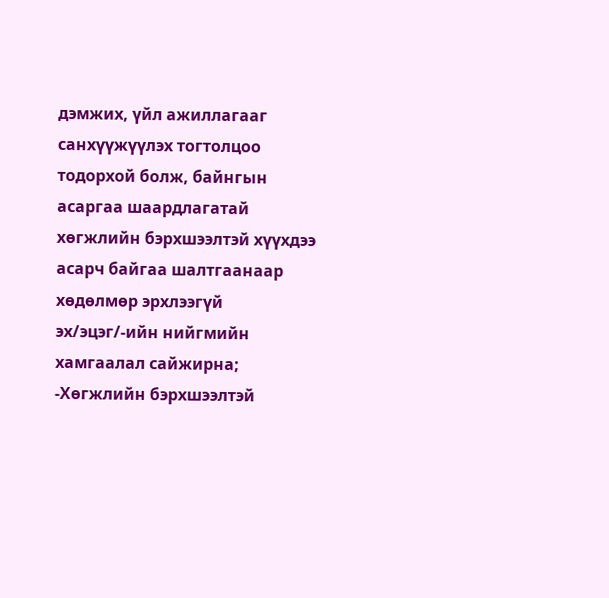дэмжих, үйл ажиллагааг санхүүжүүлэх тогтолцоо тодорхой болж, байнгын асаргаа шаардлагатай хөгжлийн бэрхшээлтэй хүүхдээ асарч байгаа шалтгаанаар хөдөлмөр эрхлээгүй эх/эцэг/-ийн нийгмийн хамгаалал сайжирна;
-Хөгжлийн бэрхшээлтэй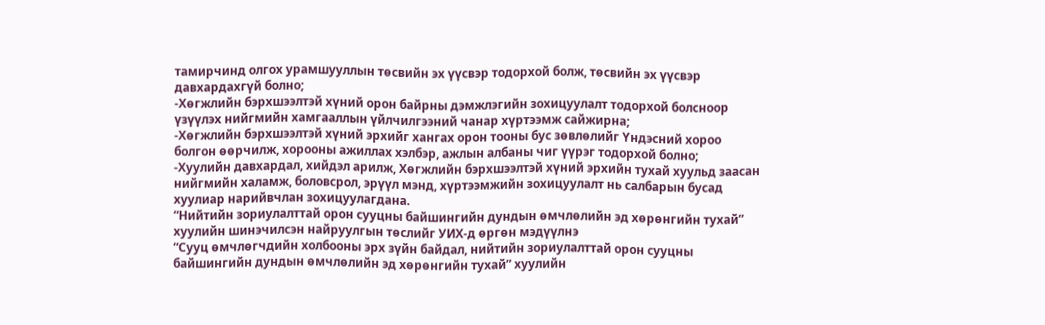тамирчинд олгох урамшууллын төсвийн эх үүсвэр тодорхой болж, төсвийн эх үүсвэр давхардахгүй болно;
-Хөгжлийн бэрхшээлтэй хүний орон байрны дэмжлэгийн зохицуулалт тодорхой болсноор үзүүлэх нийгмийн хамгааллын үйлчилгээний чанар хүртээмж сайжирна;
-Хөгжлийн бэрхшээлтэй хүний эрхийг хангах орон тооны бус зөвлөлийг Үндэсний хороо болгон өөрчилж, хорооны ажиллах хэлбэр, ажлын албаны чиг үүрэг тодорхой болно;
-Хуулийн давхардал, хийдэл арилж, Хөгжлийн бэрхшээлтэй хүний эрхийн тухай хуульд заасан нийгмийн халамж, боловсрол, эрүүл мэнд, хүртээмжийн зохицуулалт нь салбарын бусад хуулиар нарийвчлан зохицуулагдана.
“Нийтийн зориулалттай орон сууцны байшингийн дундын өмчлөлийн эд хөрөнгийн тухай” хуулийн шинэчилсэн найруулгын төслийг УИХ-д өргөн мэдүүлнэ
“Сууц өмчлөгчдийн холбооны эрх зүйн байдал, нийтийн зориулалттай орон сууцны байшингийн дундын өмчлөлийн эд хөрөнгийн тухай” хуулийн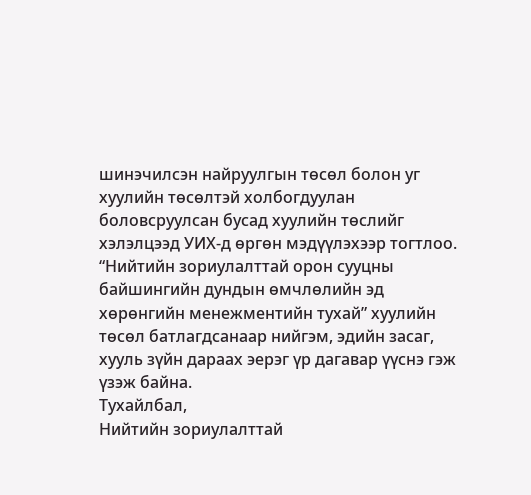шинэчилсэн найруулгын төсөл болон уг хуулийн төсөлтэй холбогдуулан боловсруулсан бусад хуулийн төслийг хэлэлцээд УИХ-д өргөн мэдүүлэхээр тогтлоо.
“Нийтийн зориулалттай орон сууцны байшингийн дундын өмчлөлийн эд хөрөнгийн менежментийн тухай” хуулийн төсөл батлагдсанаар нийгэм, эдийн засаг, хууль зүйн дараах эерэг үр дагавар үүснэ гэж үзэж байна.
Тухайлбал,
Нийтийн зориулалттай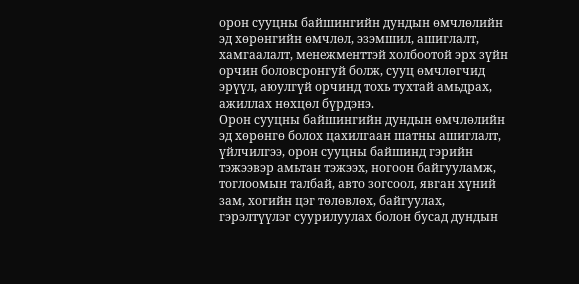орон сууцны байшингийн дундын өмчлөлийн эд хөрөнгийн өмчлөл, эзэмшил, ашиглалт, хамгаалалт, менежменттэй холбоотой эрх зүйн орчин боловсронгуй болж, сууц өмчлөгчид эрүүл, аюулгүй орчинд тохь тухтай амьдрах, ажиллах нөхцөл бүрдэнэ.
Орон сууцны байшингийн дундын өмчлөлийн эд хөрөнгө болох цахилгаан шатны ашиглалт, үйлчилгээ, орон сууцны байшинд гэрийн тэжээвэр амьтан тэжээх, ногоон байгууламж, тоглоомын талбай, авто зогсоол, явган хүний зам, хогийн цэг төлөвлөх, байгуулах, гэрэлтүүлэг суурилуулах болон бусад дундын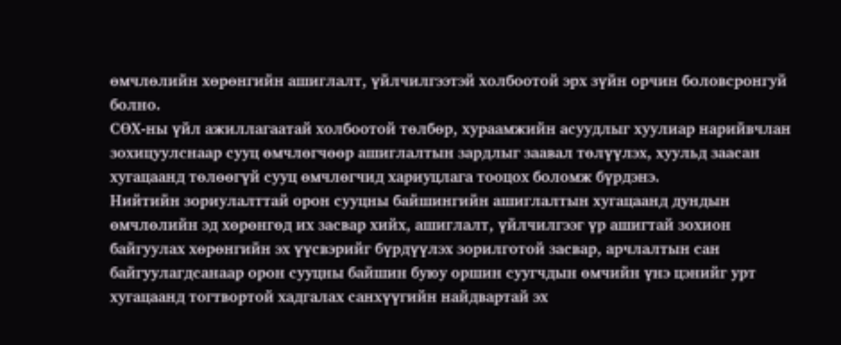өмчлөлийн хөрөнгийн ашиглалт, үйлчилгээтэй холбоотой эрх зүйн орчин боловсронгуй болно.
СӨХ-ны үйл ажиллагаатай холбоотой төлбөр, хураамжийн асуудлыг хуулиар нарийвчлан зохицуулснаар сууц өмчлөгчөөр ашиглалтын зардлыг заавал төлүүлэх, хуульд заасан хугацаанд төлөөгүй сууц өмчлөгчид хариуцлага тооцох боломж бүрдэнэ.
Нийтийн зориулалттай орон сууцны байшингийн ашиглалтын хугацаанд дундын өмчлөлийн эд хөрөнгөд их засвар хийх, ашиглалт, үйлчилгээг үр ашигтай зохион байгуулах хөрөнгийн эх үүсвэрийг бүрдүүлэх зорилготой засвар, арчлалтын сан байгуулагдсанаар орон сууцны байшин буюу оршин суугчдын өмчийн үнэ цэнийг урт хугацаанд тогтвортой хадгалах санхүүгийн найдвартай эх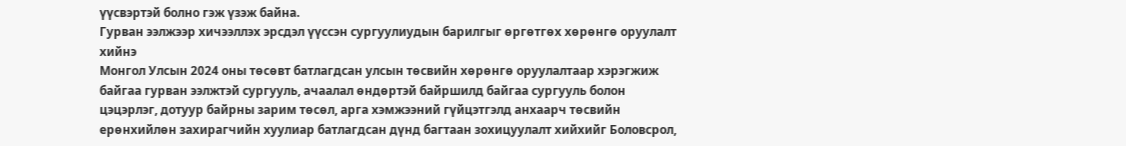үүсвэртэй болно гэж үзэж байна.
Гурван ээлжээр хичээллэх эрсдэл үүссэн сургуулиудын барилгыг өргөтгөх хөрөнгө оруулалт хийнэ
Монгол Улсын 2024 оны төсөвт батлагдсан улсын төсвийн хөрөнгө оруулалтаар хэрэгжиж байгаа гурван ээлжтэй сургууль, ачаалал өндөртэй байршилд байгаа сургууль болон цэцэрлэг, дотуур байрны зарим төсөл, арга хэмжээний гүйцэтгэлд анхаарч төсвийн ерөнхийлөн захирагчийн хуулиар батлагдсан дүнд багтаан зохицуулалт хийхийг Боловсрол,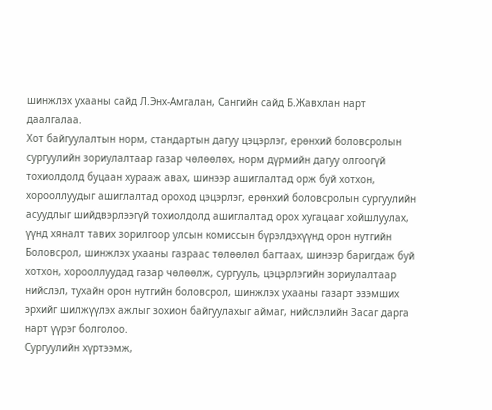шинжлэх ухааны сайд Л.Энх-Амгалан, Сангийн сайд Б.Жавхлан нарт даалгалаа.
Хот байгуулалтын норм, стандартын дагуу цэцэрлэг, ерөнхий боловсролын сургуулийн зориулалтаар газар чөлөөлөх, норм дүрмийн дагуу олгоогүй тохиолдолд буцаан хурааж авах, шинээр ашиглалтад орж буй хотхон, хорооллуудыг ашиглалтад ороход цэцэрлэг, ерөнхий боловсролын сургуулийн асуудлыг шийдвэрлээгүй тохиолдолд ашиглалтад орох хугацааг хойшлуулах, үүнд хяналт тавих зорилгоор улсын комиссын бүрэлдэхүүнд орон нутгийн Боловсрол, шинжлэх ухааны газраас төлөөлөл багтаах, шинээр баригдаж буй хотхон, хорооллуудад газар чөлөөлж, сургууль, цэцэрлэгийн зориулалтаар нийслэл, тухайн орон нутгийн боловсрол, шинжлэх ухааны газарт эзэмших эрхийг шилжүүлэх ажлыг зохион байгуулахыг аймаг, нийслэлийн Засаг дарга нарт үүрэг болголоо.
Сургуулийн хүртээмж,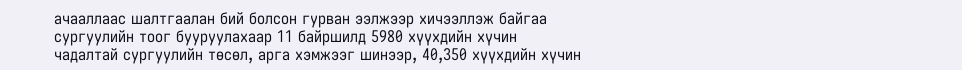ачааллаас шалтгаалан бий болсон гурван ээлжээр хичээллэж байгаа сургуулийн тоог бууруулахаар 11 байршилд 5980 хүүхдийн хүчин чадалтай сургуулийн төсөл, арга хэмжээг шинээр, 40,350 хүүхдийн хүчин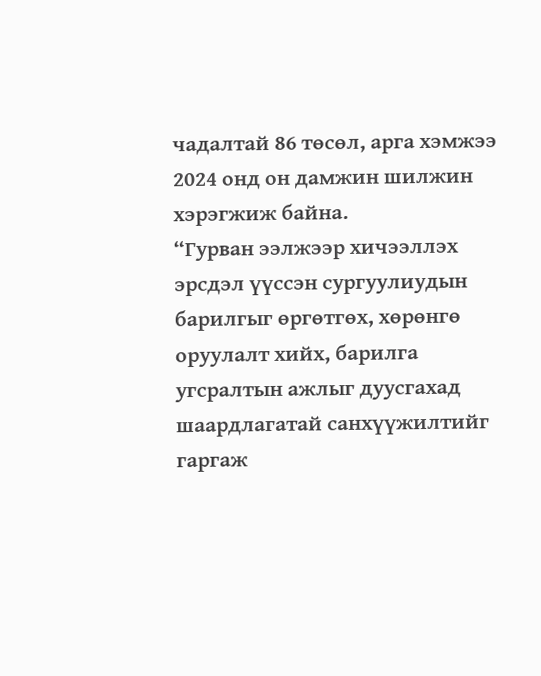чадалтай 86 төсөл, арга хэмжээ 2024 онд он дамжин шилжин хэрэгжиж байна.
“Гурван ээлжээр хичээллэх эрсдэл үүссэн сургуулиудын барилгыг өргөтгөх, хөрөнгө оруулалт хийх, барилга угсралтын ажлыг дуусгахад шаардлагатай санхүүжилтийг гаргаж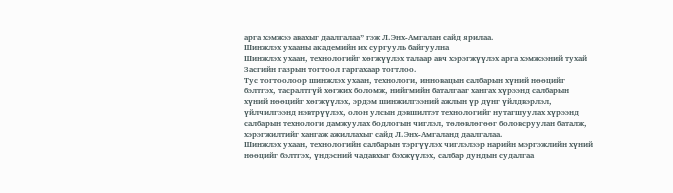арга хэмжээ авахыг даалгалаа” гэж Л.Энх-Амгалан сайд ярилаа.
Шинжлэх ухааны академийн их сургууль байгуулна
Шинжлэх ухаан, технологийг хөгжүүлэх талаар авч хэрэгжүүлэх арга хэмжээний тухай Засгийн газрын тогтоол гаргахаар тогтлоо.
Тус тогтоолоор шинжлэх ухаан, технологи, инновацын салбарын хүний нөөцийг бэлтгэх, тасралтгүй хөгжих боломж, нийгмийн баталгааг хангах хүрээнд салбарын хүний нөөцийг хөгжүүлэх, эрдэм шинжилгээний ажлын үр дүнг үйлдвэрлэл, үйлчилгээнд нэвтрүүлэх, олон улсын дэвшилтэт технологийг нутагшуулах хүрээнд салбарын технологи дамжуулах бодлогын чиглэл, төлөвлөгөөг боловсруулан баталж, хэрэгжилтийг хангаж ажиллахыг сайд Л.Энх-Амгаланд даалгалаа.
Шинжлэх ухаан, технологийн салбарын тэргүүлэх чиглэлээр нарийн мэргэжлийн хүний нөөцийг бэлтгэх, үндэсний чадавхыг бэхжүүлэх, салбар дундын судалгаа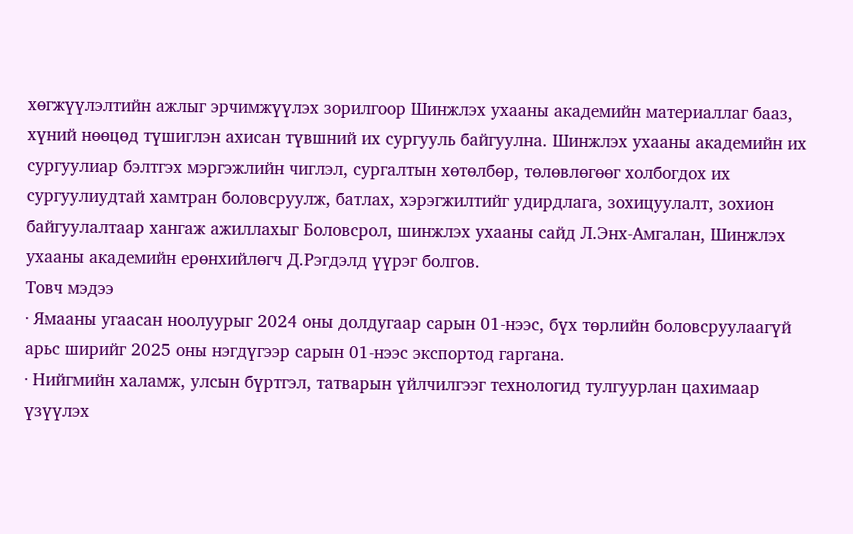хөгжүүлэлтийн ажлыг эрчимжүүлэх зорилгоор Шинжлэх ухааны академийн материаллаг бааз, хүний нөөцөд түшиглэн ахисан түвшний их сургууль байгуулна. Шинжлэх ухааны академийн их сургуулиар бэлтгэх мэргэжлийн чиглэл, сургалтын хөтөлбөр, төлөвлөгөөг холбогдох их сургуулиудтай хамтран боловсруулж, батлах, хэрэгжилтийг удирдлага, зохицуулалт, зохион байгуулалтаар хангаж ажиллахыг Боловсрол, шинжлэх ухааны сайд Л.Энх-Амгалан, Шинжлэх ухааны академийн ерөнхийлөгч Д.Рэгдэлд үүрэг болгов.
Товч мэдээ
· Ямааны угаасан ноолуурыг 2024 оны долдугаар сарын 01-нээс, бүх төрлийн боловсруулаагүй арьс ширийг 2025 оны нэгдүгээр сарын 01-нээс экспортод гаргана.
· Нийгмийн халамж, улсын бүртгэл, татварын үйлчилгээг технологид тулгуурлан цахимаар үзүүлэх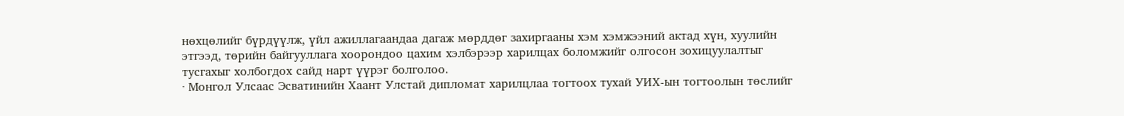нөхцөлийг бүрдүүлж, үйл ажиллагаандаа дагаж мөрддөг захиргааны хэм хэмжээний актад хүн, хуулийн этгээд, төрийн байгууллага хоорондоо цахим хэлбэрээр харилцах боломжийг олгосон зохицуулалтыг тусгахыг холбогдох сайд нарт үүрэг болголоо.
· Монгол Улсаас Эсватинийн Хаант Улстай дипломат харилцлаа тогтоох тухай УИХ-ын тогтоолын төслийг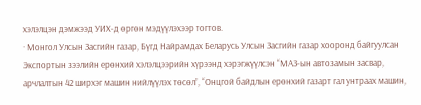хэлэлцэн дэмжээд УИХ-д өргөн мэдүүлэхээр тогтов.
· Монгол Улсын Засгийн газар, Бүгд Найрамдах Беларусь Улсын Засгийн газар хооронд байгуулсан Экспортын зээлийн ерөнхий хэлэлцээрийн хүрээнд хэрэгжүүлсэн “МАЗ-ын автозамын засвар, арчлалтын 42 ширхэг машин нийлүүлэх төсөл”, “Онцгой байдлын ерөнхий газарт гал унтраах машин,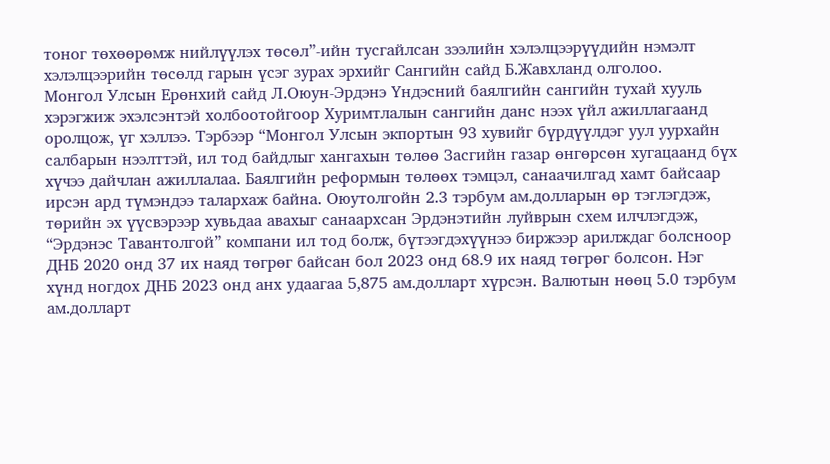тоног төхөөрөмж нийлүүлэх төсөл”-ийн тусгайлсан зээлийн хэлэлцээрүүдийн нэмэлт хэлэлцээрийн төсөлд гарын үсэг зурах эрхийг Сангийн сайд Б.Жавхланд олголоо.
Монгол Улсын Ерөнхий сайд Л.Оюун-Эрдэнэ Үндэсний баялгийн сангийн тухай хууль хэрэгжиж эхэлсэнтэй холбоотойгоор Хуримтлалын сангийн данс нээх үйл ажиллагаанд оролцож, үг хэллээ. Тэрбээр “Монгол Улсын экпортын 93 хувийг бүрдүүлдэг уул уурхайн салбарын нээлттэй, ил тод байдлыг хангахын төлөө Засгийн газар өнгөрсөн хугацаанд бүх хүчээ дайчлан ажиллалаа. Баялгийн реформын төлөөх тэмцэл, санаачилгад хамт байсаар ирсэн ард түмэндээ талархаж байна. Оюутолгойн 2.3 тэрбум ам.долларын өр тэглэгдэж, төрийн эх үүсвэрээр хувьдаа авахыг санаархсан Эрдэнэтийн луйврын схем илчлэгдэж, “Эрдэнэс Тавантолгой” компани ил тод болж, бүтээгдэхүүнээ биржээр арилждаг болсноор ДНБ 2020 онд 37 их наяд төгрөг байсан бол 2023 онд 68.9 их наяд төгрөг болсон. Нэг хүнд ногдох ДНБ 2023 онд анх удаагаа 5,875 ам.долларт хүрсэн. Валютын нөөц 5.0 тэрбум ам.долларт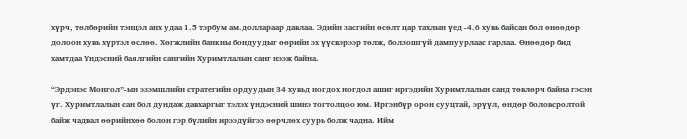хүрч, төлбөрийн тэнцэл анх удаа 1.5 тэрбум ам.доллараар давлаа. Эдийн засгийн өсөлт цар тахлын үед -4.6 хувь байсан бол өнөөдөр долоон хувь хүртэл өслөө. Хөгжлийн банкны бондуудыг өөрийн эх үүсвэрээр төлж, болзошгүй дампуурлаас гарлаа. Өнөөдөр бид хамтдаа Үндэсний баялгийн сангийн Хуримтлалын санг нээж байна.

“Эрдэнэс Монгол”-ын эзэмшлийн стратегийн ордуудын 34 хувьд ногдох ногдол ашиг иргэдийн Хуримтлалын санд төвлөрч байна гэсэн үг. Хуримтлалын сан бол дундаж давхаргыг тэлэх үндэсний шинэ тогтолцоо юм. Иргэнбүр орон сууцтай, эрүүл, өндөр боловсролтой байж чадвал өөрийнхөө болон гэр бүлийн ирээдүйгээ өөрчлөх суурь болж чадна. Ийм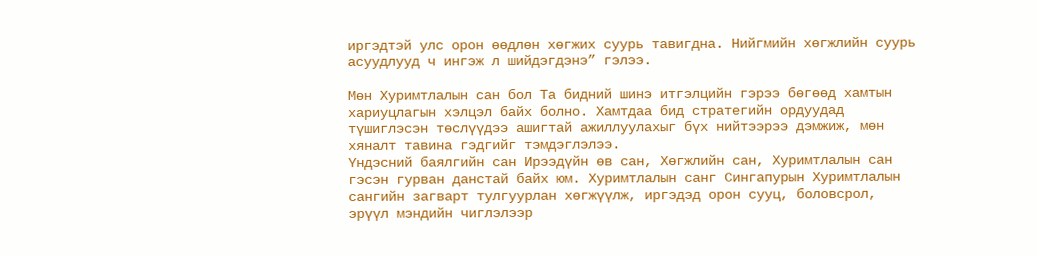иргэдтэй улс орон өөдлөн хөгжих суурь тавигдна. Нийгмийн хөгжлийн суурь асуудлууд ч ингэж л шийдэгдэнэ” гэлээ.

Мөн Хуримтлалын сан бол Та бидний шинэ итгэлцийн гэрээ бөгөөд хамтын хариуцлагын хэлцэл байх болно. Хамтдаа бид стратегийн ордуудад түшиглэсэн төслүүдээ ашигтай ажиллуулахыг бүх нийтээрээ дэмжиж, мөн хяналт тавина гэдгийг тэмдэглэлээ.
Үндэсний баялгийн сан Ирээдүйн өв сан, Хөгжлийн сан, Хуримтлалын сан гэсэн гурван данстай байх юм. Хуримтлалын санг Сингапурын Хуримтлалын сангийн загварт тулгуурлан хөгжүүлж, иргэдэд орон сууц, боловсрол, эрүүл мэндийн чиглэлээр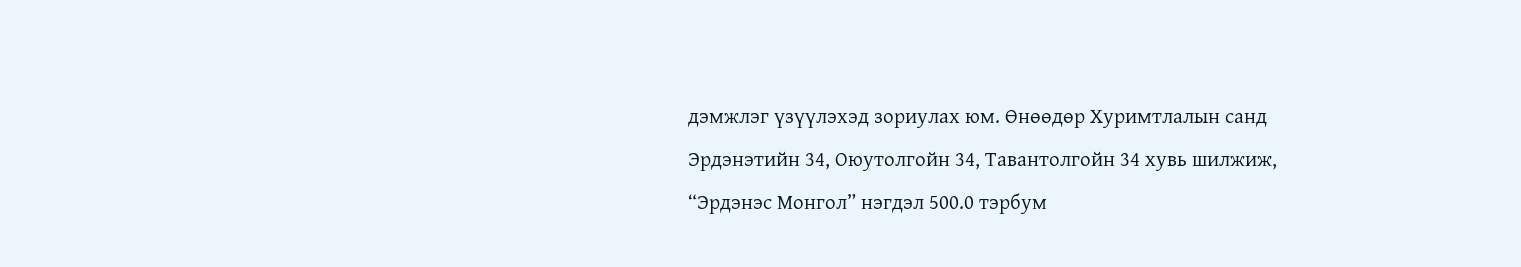дэмжлэг үзүүлэхэд зориулах юм. Өнөөдөр Хуримтлалын санд Эрдэнэтийн 34, Оюутолгойн 34, Тавантолгойн 34 хувь шилжиж, “Эрдэнэс Монгол” нэгдэл 500.0 тэрбум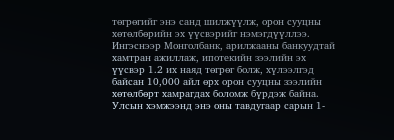төгрөгийг энэ санд шилжүүлж, орон сууцны хөтөлбөрийн эх үүсвэрийг нэмэгдүүллээ. Ингэснээр Монголбанк, арилжааны банкуудтай хамтран ажиллаж, ипотекийн зээлийн эх үүсвэр 1.2 их наяд төгрөг болж, хүлээлгэд байсан 10,000 айл өрх орон сууцны зээлийн хөтөлбөрт хамрагдах боломж бүрдэж байна.
Улсын хэмжээнд энэ оны тавдугаар сарын 1-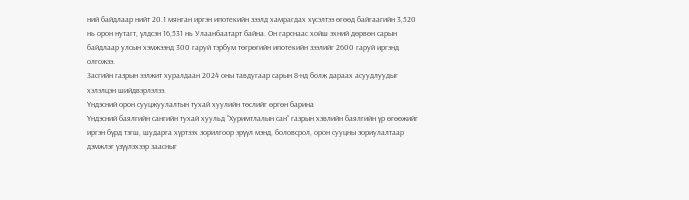ний байдлаар нийт 20.1 мянган иргэн ипотекийн зээлд хамрагдах хүсэлтээ өгөөд байгаагийн 3,520 нь орон нутагт, үлдсэн 16,531 нь Улаанбаатарт байна. Он гарснаас хойш эхний дөрвөн сарын байдлаар улсын хэмжээнд 300 гаруй тэрбум төгрөгийн ипотекийн зээлийг 2600 гаруй иргэнд олгожээ.
Засгийн газрын ээлжит хуралдаан 2024 оны тавдугаар сарын 8-нд болж дараах асуудлуудыг хэлэлцэн шийдвэрлэлээ.
Үндэсний орон сууцжуулалтын тухай хуулийн төслийг өргөн барина
Үндэсний баялгийн сангийн тухай хуульд “Хуримтлалын сан” газрын хэвлийн баялгийн үр өгөөжийг иргэн бүрд тэгш, шударга хүртээх зорилгоор эрүүл мэнд, боловсрол, орон сууцны зориулалтаар дэмжлэг үзүүлэхээр заасныг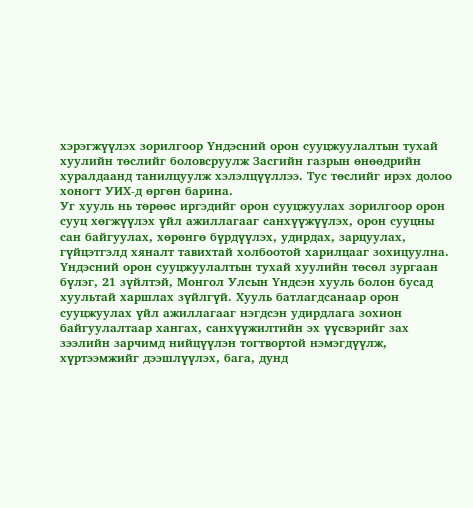хэрэгжүүлэх зорилгоор Үндэсний орон сууцжуулалтын тухай хуулийн төслийг боловсруулж Засгийн газрын өнөөдрийн хуралдаанд танилцуулж хэлэлцүүллээ. Тус төслийг ирэх долоо хоногт УИХ-д өргөн барина.
Уг хууль нь төрөөс иргэдийг орон сууцжуулах зорилгоор орон сууц хөгжүүлэх үйл ажиллагааг санхүүжүүлэх, орон сууцны сан байгуулах, хөрөнгө бүрдүүлэх, удирдах, зарцуулах, гүйцэтгэлд хяналт тавихтай холбоотой харилцааг зохицуулна.
Үндэсний орон сууцжуулалтын тухай хуулийн төсөл зургаан бүлэг, 21 зүйлтэй, Монгол Улсын Үндсэн хууль болон бусад хуультай харшлах зүйлгүй. Хууль батлагдсанаар орон сууцжуулах үйл ажиллагааг нэгдсэн удирдлага зохион байгуулалтаар хангах, санхүүжилтийн эх үүсвэрийг зах зээлийн зарчимд нийцүүлэн тогтвортой нэмэгдүүлж, хүртээмжийг дээшлүүлэх, бага, дунд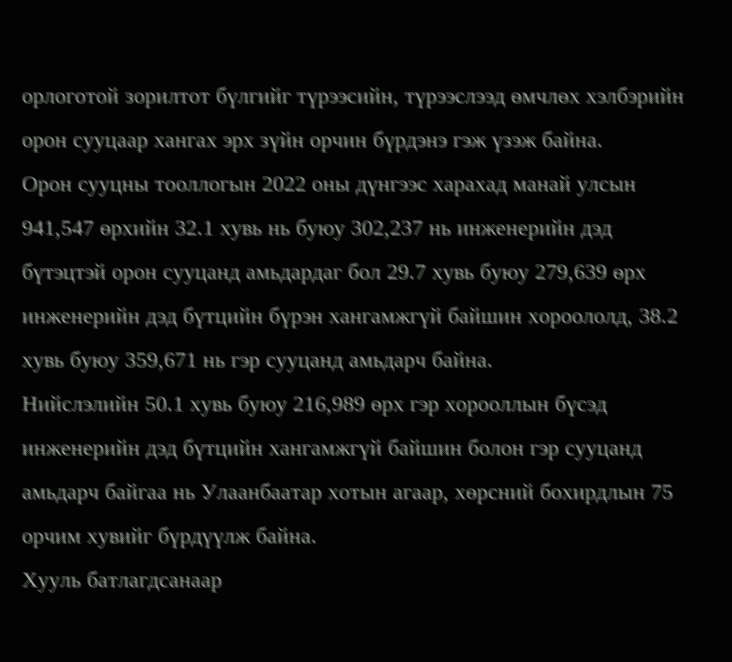орлоготой зорилтот бүлгийг түрээсийн, түрээслээд өмчлөх хэлбэрийн орон сууцаар хангах эрх зүйн орчин бүрдэнэ гэж үзэж байна.
Орон сууцны тооллогын 2022 оны дүнгээс харахад манай улсын 941,547 өрхийн 32.1 хувь нь буюу 302,237 нь инженерийн дэд бүтэцтэй орон сууцанд амьдардаг бол 29.7 хувь буюу 279,639 өрх инженерийн дэд бүтцийн бүрэн хангамжгүй байшин хороололд, 38.2 хувь буюу 359,671 нь гэр сууцанд амьдарч байна.
Нийслэлийн 50.1 хувь буюу 216,989 өрх гэр хорооллын бүсэд инженерийн дэд бүтцийн хангамжгүй байшин болон гэр сууцанд амьдарч байгаа нь Улаанбаатар хотын агаар, хөрсний бохирдлын 75 орчим хувийг бүрдүүлж байна.
Хууль батлагдсанаар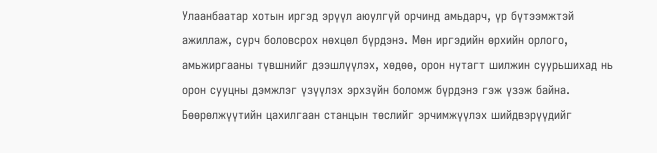Улаанбаатар хотын иргэд эрүүл аюулгүй орчинд амьдарч, үр бүтээмжтэй ажиллаж, сурч боловсрох нөхцөл бүрдэнэ. Мөн иргэдийн өрхийн орлого, амьжиргааны түвшнийг дээшлүүлэх, хөдөө, орон нутагт шилжин суурьшихад нь орон сууцны дэмжлэг үзүүлэх эрхзүйн боломж бүрдэнэ гэж үзэж байна.
Бөөрөлжүүтийн цахилгаан станцын төслийг эрчимжүүлэх шийдвэрүүдийг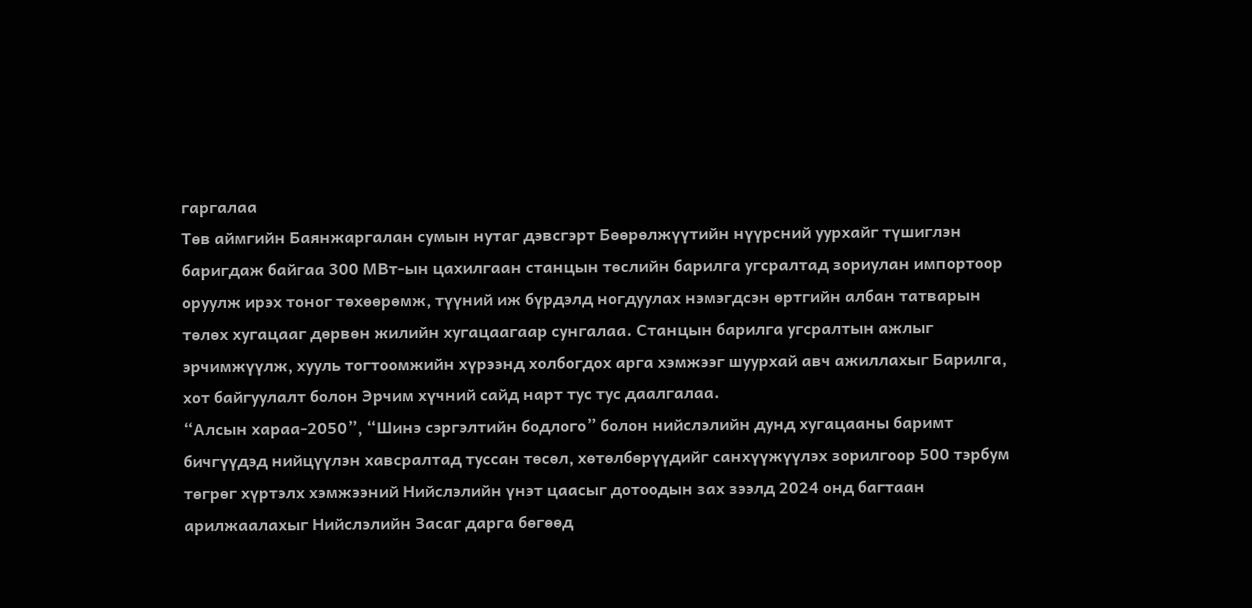гаргалаа
Төв аймгийн Баянжаргалан сумын нутаг дэвсгэрт Бөөрөлжүүтийн нүүрсний уурхайг түшиглэн баригдаж байгаа 300 МВт-ын цахилгаан станцын төслийн барилга угсралтад зориулан импортоор оруулж ирэх тоног төхөөрөмж, түүний иж бүрдэлд ногдуулах нэмэгдсэн өртгийн албан татварын төлөх хугацааг дөрвөн жилийн хугацаагаар сунгалаа. Станцын барилга угсралтын ажлыг эрчимжүүлж, хууль тогтоомжийн хүрээнд холбогдох арга хэмжээг шуурхай авч ажиллахыг Барилга, хот байгуулалт болон Эрчим хүчний сайд нарт тус тус даалгалаа.
“Алсын хараа-2050”, “Шинэ сэргэлтийн бодлого” болон нийслэлийн дунд хугацааны баримт бичгүүдэд нийцүүлэн хавсралтад туссан төсөл, хөтөлбөрүүдийг санхүүжүүлэх зорилгоор 500 тэрбум төгрөг хүртэлх хэмжээний Нийслэлийн үнэт цаасыг дотоодын зах зээлд 2024 онд багтаан арилжаалахыг Нийслэлийн Засаг дарга бөгөөд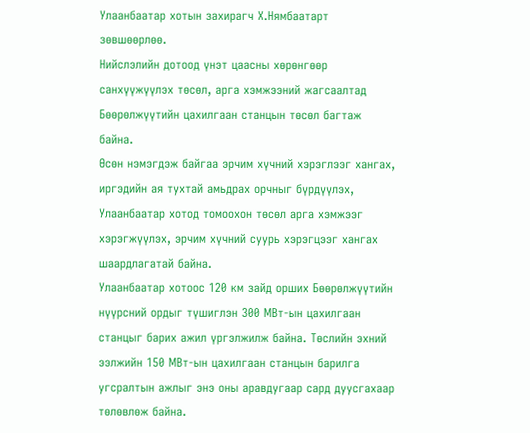Улаанбаатар хотын захирагч Х.Нямбаатарт зөвшөөрлөө.
Нийслэлийн дотоод үнэт цаасны хөрөнгөөр санхүүжүүлэх төсөл, арга хэмжээний жагсаалтад Бөөрөлжүүтийн цахилгаан станцын төсөл багтаж байна.
Өсөн нэмэгдэж байгаа эрчим хүчний хэрэглээг хангах, иргэдийн ая тухтай амьдрах орчныг бүрдүүлэх, Улаанбаатар хотод томоохон төсөл арга хэмжээг хэрэгжүүлэх, эрчим хүчний суурь хэрэгцээг хангах шаардлагатай байна.
Улаанбаатар хотоос 120 км зайд орших Бөөрөлжүүтийн нүүрсний ордыг түшиглэн 300 МВт-ын цахилгаан станцыг барих ажил үргэлжилж байна. Төслийн эхний ээлжийн 150 МВт-ын цахилгаан станцын барилга угсралтын ажлыг энэ оны аравдугаар сард дуусгахаар төлөвлөж байна.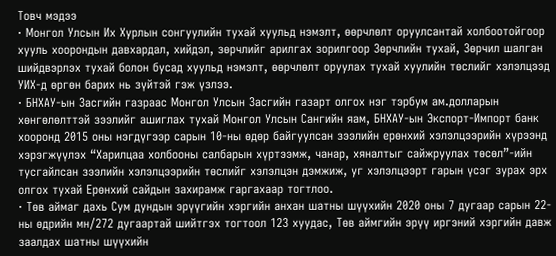Товч мэдээ
· Монгол Улсын Их Хурлын сонгуулийн тухай хуульд нэмэлт, өөрчлөлт оруулсантай холбоотойгоор хууль хоорондын давхардал, хийдэл, зөрчлийг арилгах зорилгоор Зөрчлийн тухай, Зөрчил шалган шийдвэрлэх тухай болон бусад хуульд нэмэлт, өөрчлөлт оруулах тухай хуулийн төслийг хэлэлцээд УИХ-д өргөн барих нь зүйтэй гэж үзлээ.
· БНХАУ-ын Засгийн газраас Монгол Улсын Засгийн газарт олгох нэг тэрбум ам.долларын хөнгөлөлттэй зээлийг ашиглах тухай Монгол Улсын Сангийн яам, БНХАУ-ын Экспорт-Импорт банк хооронд 2015 оны нэгдүгээр сарын 10-ны өдөр байгуулсан зээлийн ерөнхий хэлэлцээрийн хүрээнд хэрэгжүүлэх “Харилцаа холбооны салбарын хүртээмж, чанар, хяналтыг сайжруулах төсөл”-ийн тусгайлсан зээлийн хэлэлцээрийн төслийг хэлэлцэн дэмжиж, уг хэлэлцээрт гарын үсэг зурах эрх олгох тухай Ерөнхий сайдын захирамж гаргахаар тогтлоо.
· Төв аймаг дахь Сум дундын эрүүгийн хэргийн анхан шатны шүүхийн 2020 оны 7 дугаар сарын 22-ны өдрийн мн/272 дугаартай шийтгэх тогтоол 123 хуудас, Төв аймгийн эрүү иргэний хэргийн давж заалдах шатны шүүхийн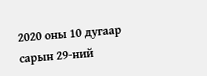2020 оны 10 дугаар сарын 29-ний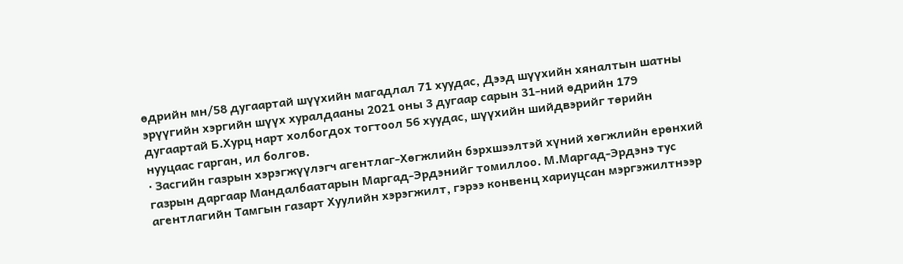өдрийн мн/58 дугаартай шүүхийн магадлал 71 хуудас, Дээд шүүхийн хяналтын шатны эрүүгийн хэргийн шүүх хуралдааны 2021 оны 3 дугаар сарын 31-ний өдрийн 179 дугаартай Б.Хурц нарт холбогдох тогтоол 56 хуудас, шүүхийн шийдвэрийг төрийн нууцаас гарган, ил болгов.
· Засгийн газрын хэрэгжүүлэгч агентлаг-Хөгжлийн бэрхшээлтэй хүний хөгжлийн ерөнхий газрын даргаар Мандалбаатарын Маргад-Эрдэнийг томиллоо. М.Маргад-Эрдэнэ тус агентлагийн Тамгын газарт Хуулийн хэрэгжилт, гэрээ конвенц хариуцсан мэргэжилтнээр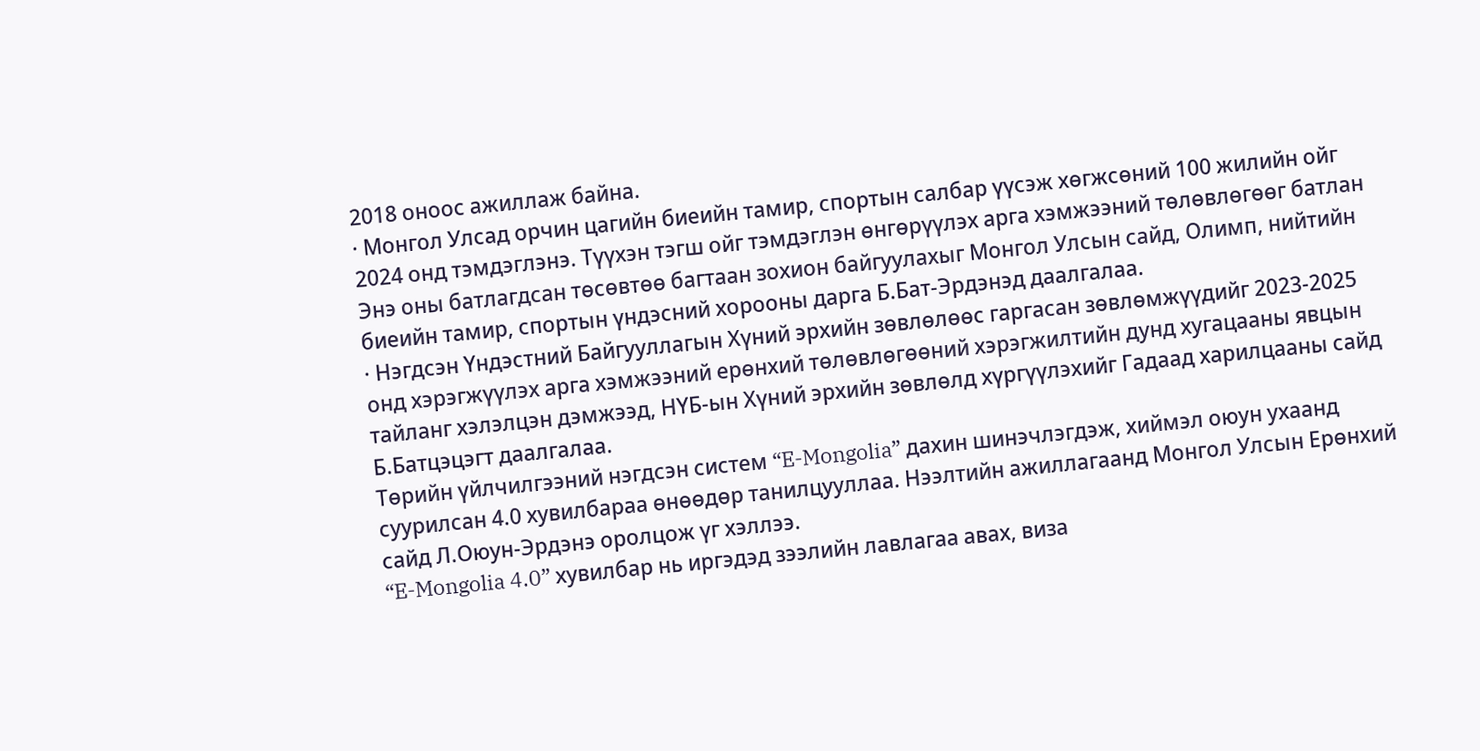2018 оноос ажиллаж байна.
· Монгол Улсад орчин цагийн биеийн тамир, спортын салбар үүсэж хөгжсөний 100 жилийн ойг 2024 онд тэмдэглэнэ. Түүхэн тэгш ойг тэмдэглэн өнгөрүүлэх арга хэмжээний төлөвлөгөөг батлан Энэ оны батлагдсан төсөвтөө багтаан зохион байгуулахыг Монгол Улсын сайд, Олимп, нийтийн биеийн тамир, спортын үндэсний хорооны дарга Б.Бат-Эрдэнэд даалгалаа.
· Нэгдсэн Үндэстний Байгууллагын Хүний эрхийн зөвлөлөөс гаргасан зөвлөмжүүдийг 2023-2025 онд хэрэгжүүлэх арга хэмжээний ерөнхий төлөвлөгөөний хэрэгжилтийн дунд хугацааны явцын тайланг хэлэлцэн дэмжээд, НҮБ-ын Хүний эрхийн зөвлөлд хүргүүлэхийг Гадаад харилцааны сайд Б.Батцэцэгт даалгалаа.
Төрийн үйлчилгээний нэгдсэн систем “E-Mongolia” дахин шинэчлэгдэж, хиймэл оюун ухаанд суурилсан 4.0 хувилбараа өнөөдөр танилцууллаа. Нээлтийн ажиллагаанд Монгол Улсын Ерөнхий сайд Л.Оюун-Эрдэнэ оролцож үг хэллээ.
“E-Mongolia 4.0” хувилбар нь иргэдэд зээлийн лавлагаа авах, виза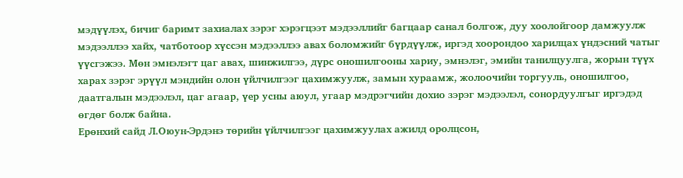мэдүүлэх, бичиг баримт захиалах зэрэг хэрэгцээт мэдээллийг багцаар санал болгож, дуу хоолойгоор дамжуулж мэдээллээ хайх, чатботоор хүссэн мэдээллээ авах боломжийг бүрдүүлж, иргэд хоорондоо харилцах үндэсний чатыг үүсгэжээ. Мөн эмнэлэгт цаг авах, шинжилгээ, дүрс оношилгооны хариу, эмнэлэг, эмийн танилцуулга, жорын түүх харах зэрэг эрүүл мэндийн олон үйлчилгээг цахимжуулж, замын хураамж, жолоочийн торгууль, оношилгоо, даатгалын мэдээлэл, цаг агаар, үер усны аюул, угаар мэдрэгчийн дохио зэрэг мэдээлэл, сонордуулгыг иргэдэд өгдөг болж байна.
Ерөнхий сайд Л.Оюун-Эрдэнэ төрийн үйлчилгээг цахимжуулах ажилд оролцсон,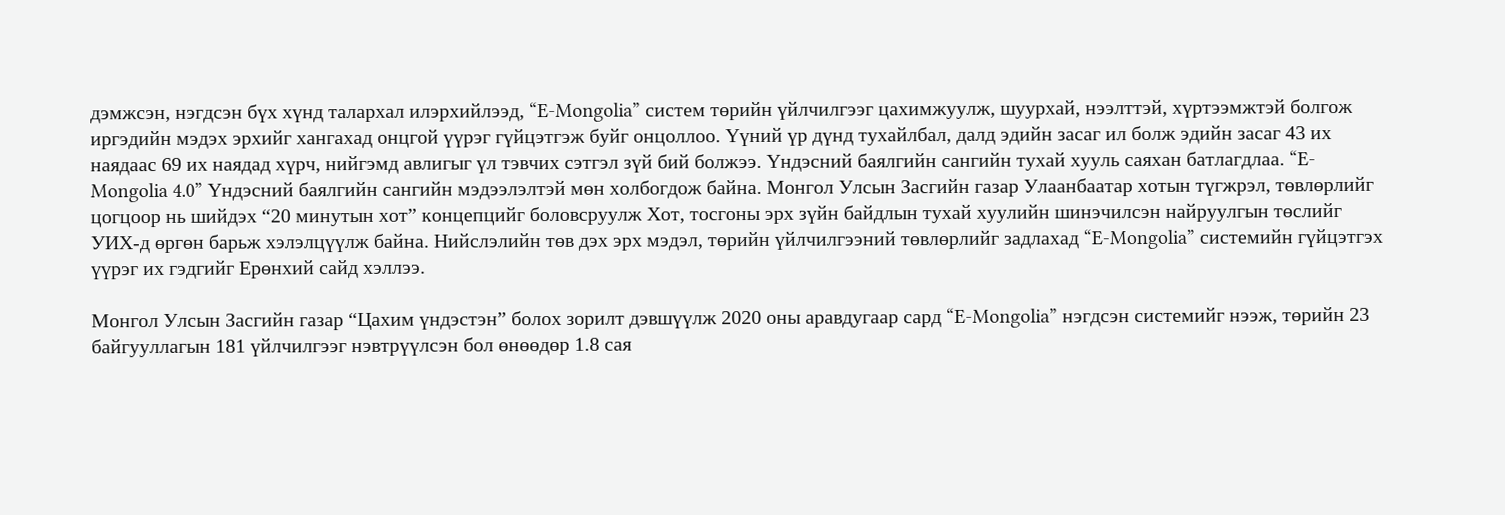дэмжсэн, нэгдсэн бүх хүнд талархал илэрхийлээд, “E-Mongolia” систем төрийн үйлчилгээг цахимжуулж, шуурхай, нээлттэй, хүртээмжтэй болгож иргэдийн мэдэх эрхийг хангахад онцгой үүрэг гүйцэтгэж буйг онцоллоо. Үүний үр дүнд тухайлбал, далд эдийн засаг ил болж эдийн засаг 43 их наядаас 69 их наядад хүрч, нийгэмд авлигыг үл тэвчих сэтгэл зүй бий болжээ. Үндэсний баялгийн сангийн тухай хууль саяхан батлагдлаа. “E-Mongolia 4.0” Үндэсний баялгийн сангийн мэдээлэлтэй мөн холбогдож байна. Монгол Улсын Засгийн газар Улаанбаатар хотын түгжрэл, төвлөрлийг цогцоор нь шийдэх “20 минутын хот” концепцийг боловсруулж Хот, тосгоны эрх зүйн байдлын тухай хуулийн шинэчилсэн найруулгын төслийг УИХ-д өргөн барьж хэлэлцүүлж байна. Нийслэлийн төв дэх эрх мэдэл, төрийн үйлчилгээний төвлөрлийг задлахад “E-Mongolia” системийн гүйцэтгэх үүрэг их гэдгийг Ерөнхий сайд хэллээ.

Монгол Улсын Засгийн газар “Цахим үндэстэн” болох зорилт дэвшүүлж 2020 оны аравдугаар сард “E-Mongolia” нэгдсэн системийг нээж, төрийн 23 байгууллагын 181 үйлчилгээг нэвтрүүлсэн бол өнөөдөр 1.8 сая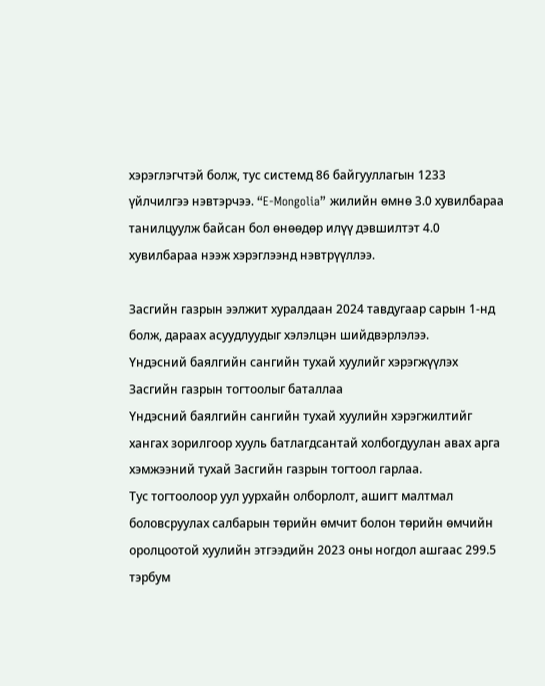хэрэглэгчтэй болж, тус системд 86 байгууллагын 1233 үйлчилгээ нэвтэрчээ. “E-Mongolia” жилийн өмнө 3.0 хувилбараа танилцуулж байсан бол өнөөдөр илүү дэвшилтэт 4.0 хувилбараа нээж хэрэглээнд нэвтрүүллээ.

Засгийн газрын ээлжит хуралдаан 2024 тавдугаар сарын 1-нд болж, дараах асуудлуудыг хэлэлцэн шийдвэрлэлээ.
Үндэсний баялгийн сангийн тухай хуулийг хэрэгжүүлэх Засгийн газрын тогтоолыг баталлаа
Үндэсний баялгийн сангийн тухай хуулийн хэрэгжилтийг хангах зорилгоор хууль батлагдсантай холбогдуулан авах арга хэмжээний тухай Засгийн газрын тогтоол гарлаа.
Тус тогтоолоор уул уурхайн олборлолт, ашигт малтмал боловсруулах салбарын төрийн өмчит болон төрийн өмчийн оролцоотой хуулийн этгээдийн 2023 оны ногдол ашгаас 299.5 тэрбум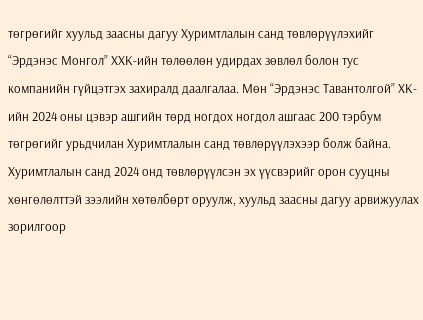төгрөгийг хуульд заасны дагуу Хуримтлалын санд төвлөрүүлэхийг “Эрдэнэс Монгол” ХХК-ийн төлөөлөн удирдах зөвлөл болон тус компанийн гүйцэтгэх захиралд даалгалаа. Мөн “Эрдэнэс Тавантолгой” ХК-ийн 2024 оны цэвэр ашгийн төрд ногдох ногдол ашгаас 200 тэрбум төгрөгийг урьдчилан Хуримтлалын санд төвлөрүүлэхээр болж байна.
Хуримтлалын санд 2024 онд төвлөрүүлсэн эх үүсвэрийг орон сууцны хөнгөлөлттэй зээлийн хөтөлбөрт оруулж, хуульд заасны дагуу арвижуулах зорилгоор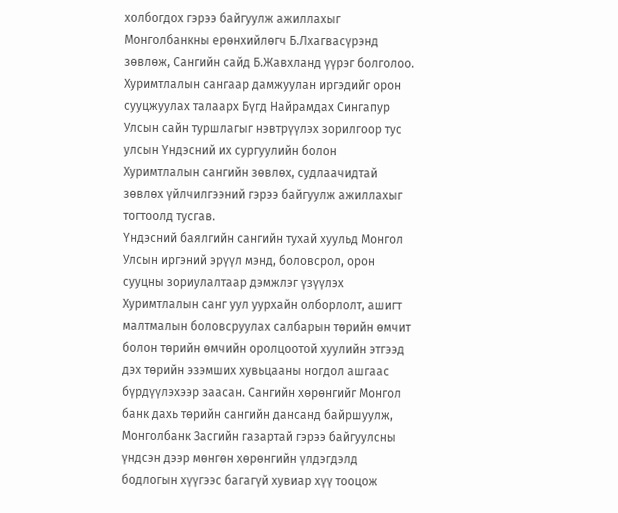холбогдох гэрээ байгуулж ажиллахыг Монголбанкны ерөнхийлөгч Б.Лхагвасүрэнд зөвлөж, Сангийн сайд Б.Жавхланд үүрэг болголоо.
Хуримтлалын сангаар дамжуулан иргэдийг орон сууцжуулах талаарх Бүгд Найрамдах Сингапур Улсын сайн туршлагыг нэвтрүүлэх зорилгоор тус улсын Үндэсний их сургуулийн болон Хуримтлалын сангийн зөвлөх, судлаачидтай зөвлөх үйлчилгээний гэрээ байгуулж ажиллахыг тогтоолд тусгав.
Үндэсний баялгийн сангийн тухай хуульд Монгол Улсын иргэний эрүүл мэнд, боловсрол, орон сууцны зориулалтаар дэмжлэг үзүүлэх Хуримтлалын санг уул уурхайн олборлолт, ашигт малтмалын боловсруулах салбарын төрийн өмчит болон төрийн өмчийн оролцоотой хуулийн этгээд дэх төрийн эзэмших хувьцааны ногдол ашгаас бүрдүүлэхээр заасан. Сангийн хөрөнгийг Монгол банк дахь төрийн сангийн дансанд байршуулж, Монголбанк Засгийн газартай гэрээ байгуулсны үндсэн дээр мөнгөн хөрөнгийн үлдэгдэлд бодлогын хүүгээс багагүй хувиар хүү тооцож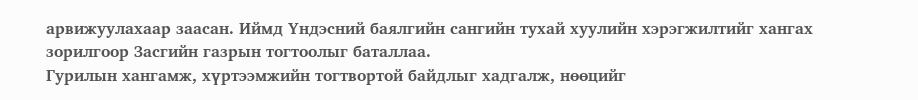арвижуулахаар заасан. Иймд Үндэсний баялгийн сангийн тухай хуулийн хэрэгжилтийг хангах зорилгоор Засгийн газрын тогтоолыг баталлаа.
Гурилын хангамж, хүртээмжийн тогтвортой байдлыг хадгалж, нөөцийг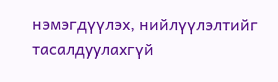нэмэгдүүлэх, нийлүүлэлтийг тасалдуулахгүй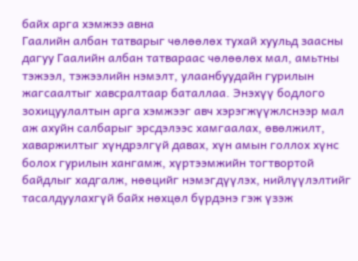байх арга хэмжээ авна
Гаалийн албан татварыг чөлөөлөх тухай хуульд заасны дагуу Гаалийн албан татвараас чөлөөлөх мал, амьтны тэжээл, тэжээлийн нэмэлт, улаанбуудайн гурилын жагсаалтыг хавсралтаар баталлаа. Энэхүү бодлого зохицуулалтын арга хэмжээг авч хэрэгжүүжлснээр мал аж ахуйн салбарыг эрсдэлээс хамгаалах, өвөлжилт, хаваржилтыг хүндрэлгүй давах, хүн амын голлох хүнс болох гурилын хангамж, хүртээмжийн тогтвортой байдлыг хадгалж, нөөцийг нэмэгдүүлэх, нийлүүлэлтийг тасалдуулахгүй байх нөхцөл бүрдэнэ гэж үзэж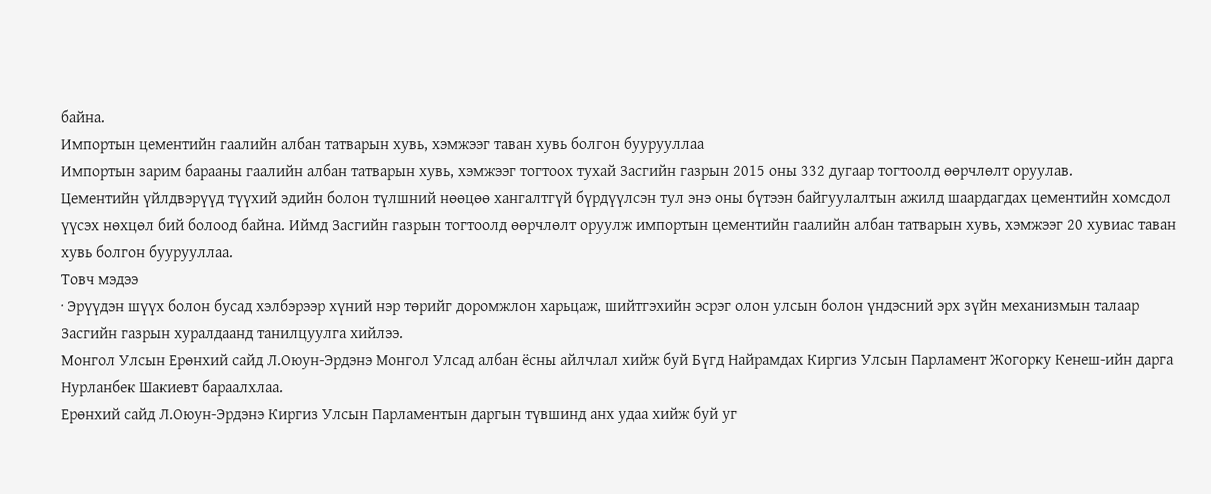байна.
Импортын цементийн гаалийн албан татварын хувь, хэмжээг таван хувь болгон буурууллаа
Импортын зарим барааны гаалийн албан татварын хувь, хэмжээг тогтоох тухай Засгийн газрын 2015 оны 332 дугаар тогтоолд өөрчлөлт оруулав.
Цементийн үйлдвэрүүд түүхий эдийн болон түлшний нөөцөө хангалтгүй бүрдүүлсэн тул энэ оны бүтээн байгуулалтын ажилд шаардагдах цементийн хомсдол үүсэх нөхцөл бий болоод байна. Иймд Засгийн газрын тогтоолд өөрчлөлт оруулж импортын цементийн гаалийн албан татварын хувь, хэмжээг 20 хувиас таван хувь болгон буурууллаа.
Товч мэдээ
· Эрүүдэн шүүх болон бусад хэлбэрээр хүний нэр төрийг доромжлон харьцаж, шийтгэхийн эсрэг олон улсын болон үндэсний эрх зүйн механизмын талаар Засгийн газрын хуралдаанд танилцуулга хийлээ.
Mонгол Улсын Ерөнхий сайд Л.Оюун-Эрдэнэ Монгол Улсад албан ёсны айлчлал хийж буй Бүгд Найрамдах Киргиз Улсын Парламент Жогорку Кенеш-ийн дарга Нурланбек Шакиевт бараалхлаа.
Ерөнхий сайд Л.Оюун-Эрдэнэ Киргиз Улсын Парламентын даргын түвшинд анх удаа хийж буй уг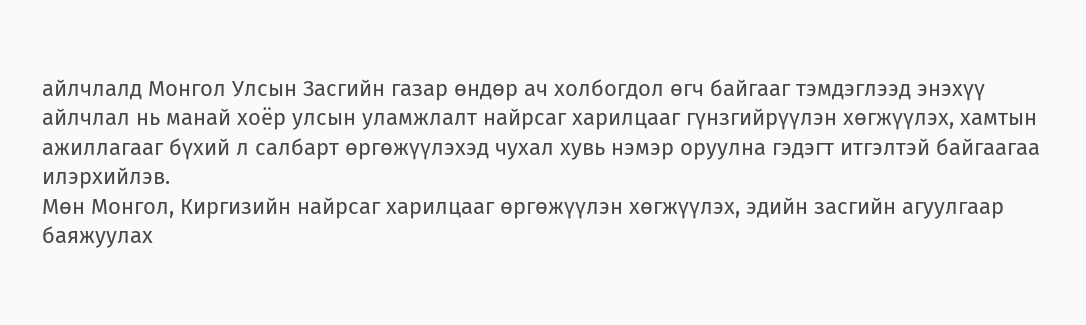айлчлалд Монгол Улсын Засгийн газар өндөр ач холбогдол өгч байгааг тэмдэглээд энэхүү айлчлал нь манай хоёр улсын уламжлалт найрсаг харилцааг гүнзгийрүүлэн хөгжүүлэх, хамтын ажиллагааг бүхий л салбарт өргөжүүлэхэд чухал хувь нэмэр оруулна гэдэгт итгэлтэй байгаагаа илэрхийлэв.
Мөн Монгол, Киргизийн найрсаг харилцааг өргөжүүлэн хөгжүүлэх, эдийн засгийн агуулгаар баяжуулах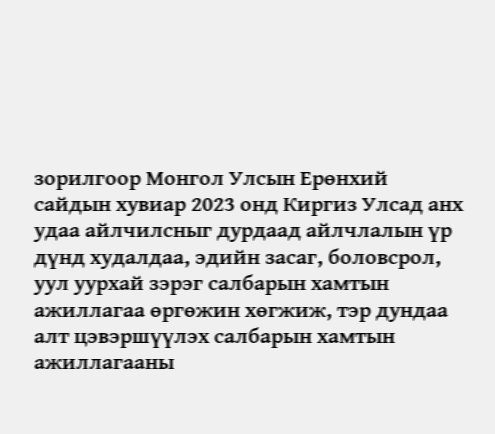зорилгоор Монгол Улсын Ерөнхий сайдын хувиар 2023 онд Киргиз Улсад анх удаа айлчилсныг дурдаад айлчлалын үр дүнд худалдаа, эдийн засаг, боловсрол, уул уурхай зэрэг салбарын хамтын ажиллагаа өргөжин хөгжиж, тэр дундаа алт цэвэршүүлэх салбарын хамтын ажиллагааны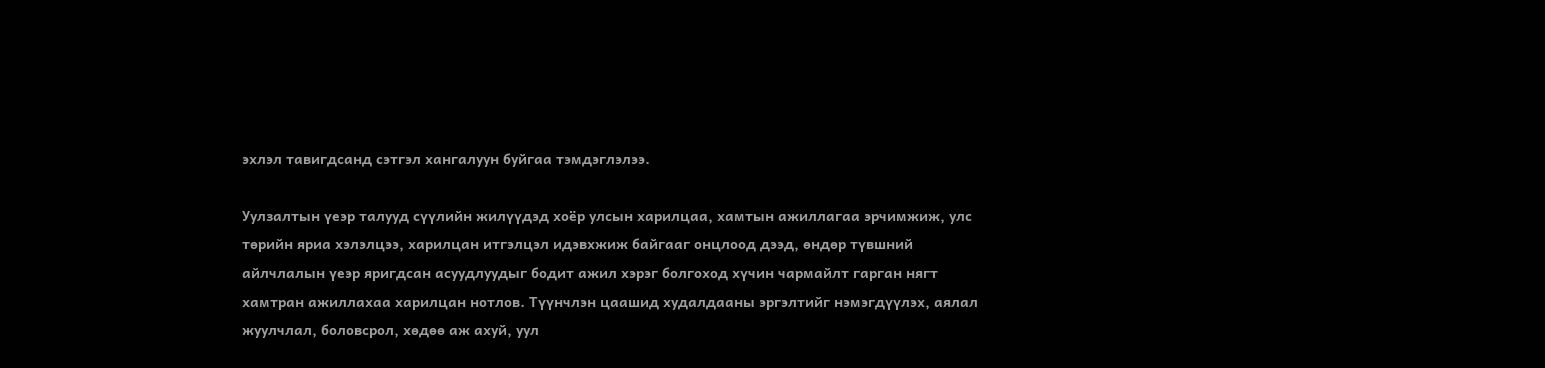эхлэл тавигдсанд сэтгэл хангалуун буйгаа тэмдэглэлээ.

Уулзалтын үеэр талууд сүүлийн жилүүдэд хоёр улсын харилцаа, хамтын ажиллагаа эрчимжиж, улс төрийн яриа хэлэлцээ, харилцан итгэлцэл идэвхжиж байгааг онцлоод дээд, өндөр түвшний айлчлалын үеэр яригдсан асуудлуудыг бодит ажил хэрэг болгоход хүчин чармайлт гарган нягт хамтран ажиллахаа харилцан нотлов. Түүнчлэн цаашид худалдааны эргэлтийг нэмэгдүүлэх, аялал жуулчлал, боловсрол, хөдөө аж ахуй, уул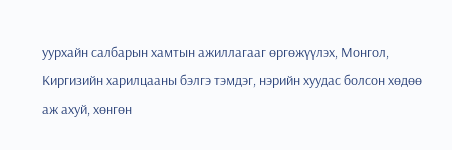уурхайн салбарын хамтын ажиллагааг өргөжүүлэх, Монгол, Киргизийн харилцааны бэлгэ тэмдэг, нэрийн хуудас болсон хөдөө аж ахуй, хөнгөн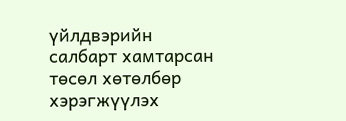үйлдвэрийн салбарт хамтарсан төсөл хөтөлбөр хэрэгжүүлэх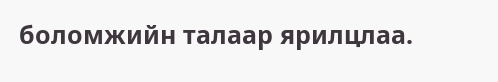боломжийн талаар ярилцлаа.